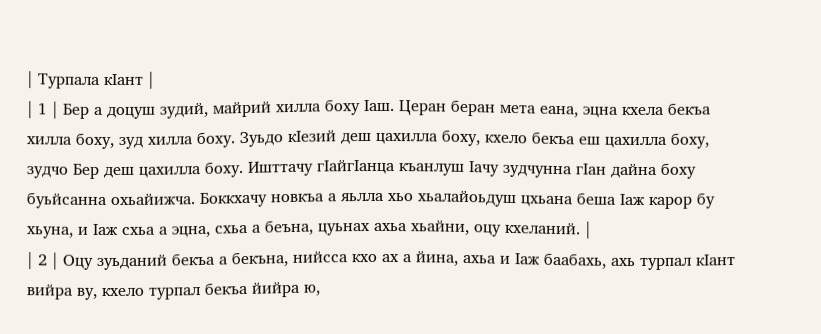| Турпала кӀант |
| 1 | Бер а доцуш зудий, майрий хилла боху Ӏаш. Церан беран мета еана, эцна кхела бекъа хилла боху, зуд хилла боху. Зуьдо кӀезий деш цахилла боху, кхело бекъа еш цахилла боху, зудчо Бер деш цахилла боху. Ишттачу гӀайгӀанца къанлуш Ӏачу зудчунна гӀан дайна боху буьйсанна охьайижча. Боккхачу новкъа а яьлла хьо хьалайоьдуш цхьана беша Ӏаж карор бу хьуна, и Ӏаж схьа а эцна, схьа а беъна, цуьнах ахьа хьайни, оцу кхеланий. |
| 2 | Оцу зуьданий бекъа а бекъна, нийсса кхо ах а йина, ахьа и Ӏаж баабахь, ахь турпал кӀант вийра ву, кхело турпал бекъа йийра ю,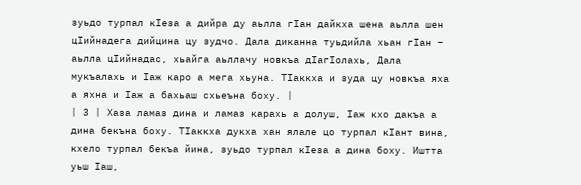зуьдо турпал кӀеза а дийра ду аьлла гӀан дайкха шена аьлла шен цӀийнадега дийцина цу зудчо. Дала диканна туьдийла хьан гӀан – аьлла цӀийнадас, хьайга аьллачу новкъа дӀагӀолахь, Дала мукъалахь и Ӏаж каро а мега хьуна. ТӀаккха и зуда цу новкъа яха а яхна и Ӏаж а бахьаш схьеъна боху. |
| 3 | Хаза ламаз дина и ламаз карахь а долуш, Ӏаж кхо дакъа а дина бекъна боху. ТӀаккха дукха хан ялале цо турпал кӀант вина, кхело турпал бекъа йина, зуьдо турпал кӀеза а дина боху. Иштта уьш Ӏаш,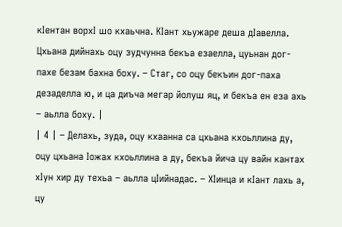кӀентан ворхӀ шо кхаьчна. КӀант хьужаре деша дӀавелла. Цхьана дийнахь оцу зудчунна бекъа езаелла, цуьнан дог-пахе безам бахна боху. – Стаг, со оцу бекъин дог-паха дезаделла ю, и ца диъча мегар йолуш яц, и бекъа ен еза ахь – аьлла боху. |
| 4 | – Делахь, зуда, оцу кхаанна са цхьана кхоьллина ду, оцу цхьана Ӏожах кхоьллина а ду, бекъа йича цу вайн кантах хӀун хир ду техьа – аьлла цӀийнадас. – ХӀинца и кӀант лахь а, цу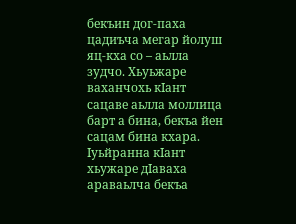бекъин дог-паха цадиъча мегар йолуш яц-кха со – аьлла зудчо. Хьуьжаре ваханчохь кӀант сацаве аьлла моллица барт а бина, бекъа йен сацам бина кхара. Ӏуьйранна кӀант хьужаре дӀаваха араваьлча бекъа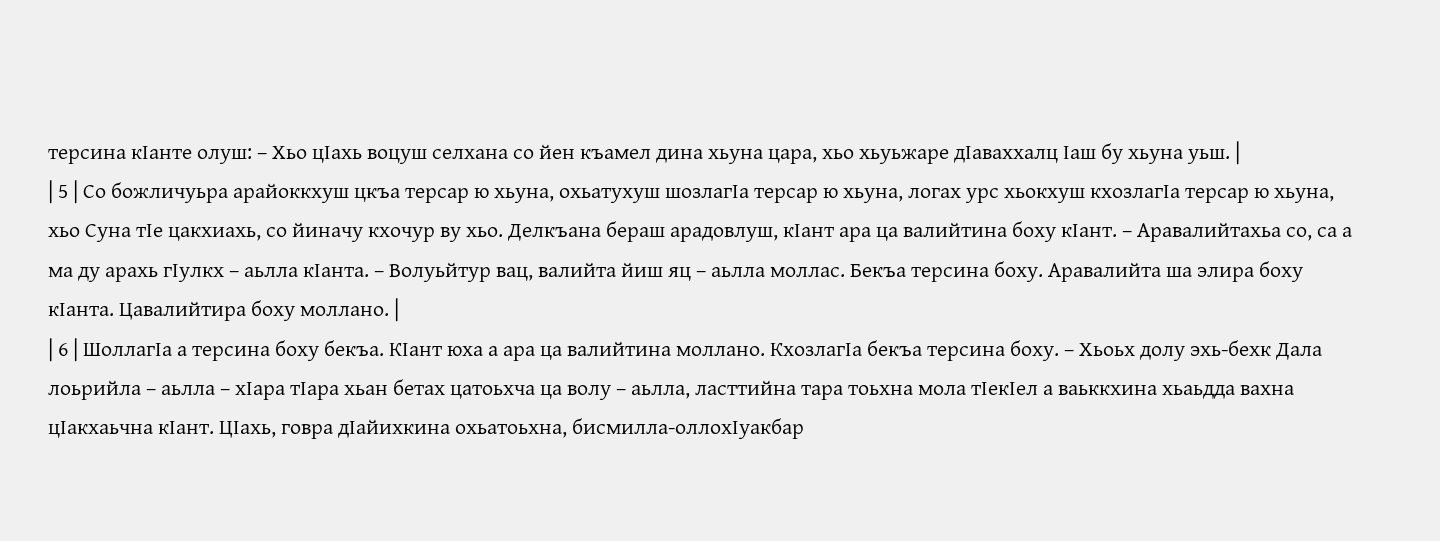терсина кӀанте олуш: – Хьо цӀахь воцуш селхана со йен къамел дина хьуна цара, хьо хьуьжаре дӀаваххалц Ӏаш бу хьуна уьш. |
| 5 | Со божличуьра арайоккхуш цкъа терсар ю хьуна, охьатухуш шозлагӀа терсар ю хьуна, логах урс хьокхуш кхозлагӀа терсар ю хьуна, хьо Суна тӀе цакхиахь, со йиначу кхочур ву хьо. Делкъана бераш арадовлуш, кӀант ара ца валийтина боху кӀант. – Аравалийтахьа со, са а ма ду арахь гӀулкх – аьлла кӀанта. – Волуьйтур вац, валийта йиш яц – аьлла моллас. Бекъа терсина боху. Аравалийта ша элира боху кӀанта. Цавалийтира боху моллано. |
| 6 | ШоллагӀа а терсина боху бекъа. КӀант юха а ара ца валийтина моллано. КхозлагӀа бекъа терсина боху. – Хьоьх долу эхь-бехк Дала лоьрийла – аьлла – хӀара тӀара хьан бетах цатоьхча ца волу – аьлла, ласттийна тара тоьхна мола тӀекӀел а ваьккхина хьаьдда вахна цӀакхаьчна кӀант. ЦӀахь, говра дӀайихкина охьатоьхна, бисмилла-оллохӀуакбар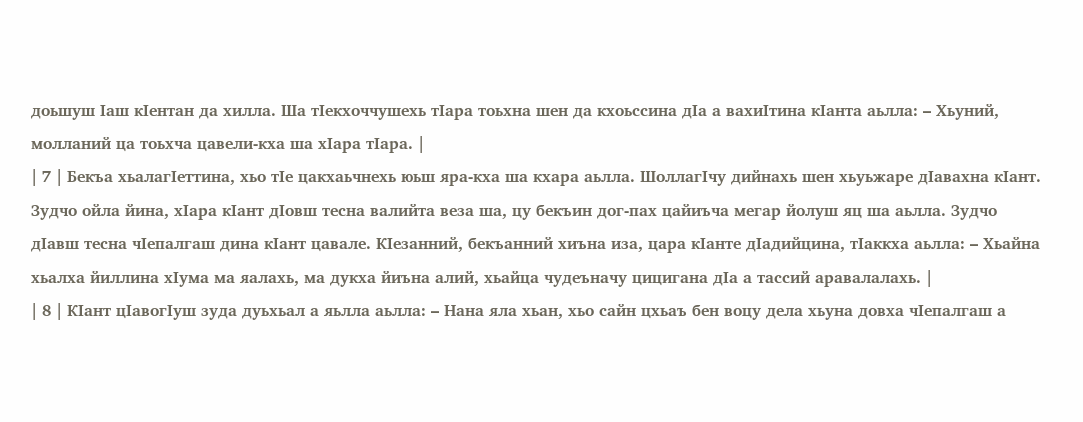доьшуш Ӏаш кӀентан да хилла. Ша тӀекхоччушехь тӀара тоьхна шен да кхоьссина дӀа а вахиӀтина кӀанта аьлла: – Хьуний, молланий ца тоьхча цавели-кха ша хӀара тӀара. |
| 7 | Бекъа хьалагӀеттина, хьо тӀе цакхаьчнехь юьш яра-кха ша кхара аьлла. ШоллагӀчу дийнахь шен хьуьжаре дӀавахна кӀант. Зудчо ойла йина, хӀара кӀант дӀовш тесна валийта веза ша, цу бекъин дог-пах цайиъча мегар йолуш яц ша аьлла. Зудчо дӀавш тесна чӀепалгаш дина кӀант цавале. КӀезанний, бекъанний хиъна иза, цара кӀанте дӀадийцина, тӀаккха аьлла: – Хьайна хьалха йиллина хӀума ма яалахь, ма дукха йиъна алий, хьайца чудеъначу цицигана дӀа а тассий аравалалахь. |
| 8 | КӀант цӀавогӀуш зуда дуьхьал а яьлла аьлла: – Нана яла хьан, хьо сайн цхьаъ бен воцу дела хьуна довха чӀепалгаш а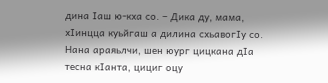дина Ӏаш ю-кха со. – Дика ду, мама, хӀинцца куьйгаш а дилина схьавогӀу со. Нана араяьлчи, шен юург цицкана дӀа тесна кӀанта, цициг оцу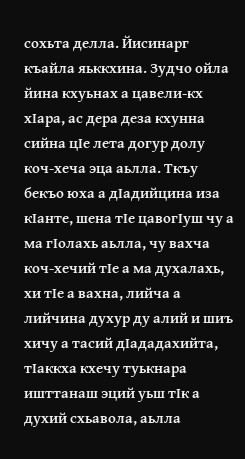сохьта делла. Йисинарг къайла яьккхина. Зудчо ойла йина кхуьнах а цавели-кх хӀара, ас дера деза кхунна сийна цӀе лета догур долу коч-хеча эца аьлла. Ткъу бекъо юха а дӀадийцина иза кӀанте, шена тӀе цавогӀуш чу а ма гӀолахь аьлла, чу вахча коч-хечий тӀе а ма духалахь, хи тӀе а вахна, лийча а лийчина духур ду алий и шиъ хичу а тасий дӀададахийта, тӀаккха кхечу туькнара ишттанаш эций уьш тӀк а духий схьавола, аьлла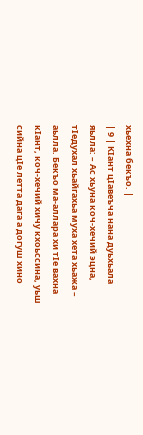хьехна бекъо. |
| 9 | КӀант цӀавеъча нана дуьхьала яьлла: – Ас хьуна коч-хечий эцна, тӀедухал хьайгахьа муха хета хьажа – аьлла. Бекъо ма-аллара хи тӀе вахна кӀант, коч-хечий хичу кхоьссина, уьш сийна цӀе летта дага а догуш хино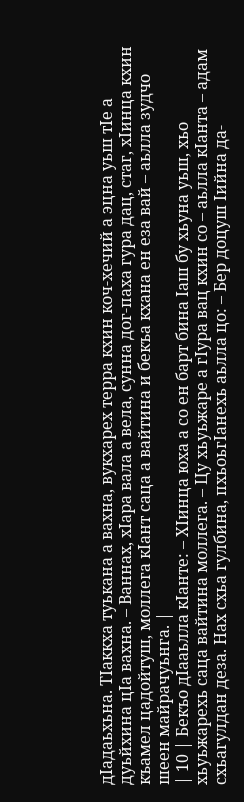дӀадаьхьна. ТӀаккха туькана а вахна, вукхарех терра кхин коч-хечий а эцна уьш тӀе а дуьйхина цӀа вахна. – Ваннах, хӀара вала а вела, сунна дог-паха гура дац, стаг, хӀинца кхин къамел цадойтуш, моллега кӀант саца а вайтина и бекъа кхана ен еза вай – аьлла зудчо шеен майрачуьнга. |
| 10 | Бекъо дӀааьлла кӀанте: – ХӀинца юха а со ен барт бина Ӏаш бу хьуна уьш, хьо хьуьжарехь саца вайтина моллега. – Цу хьуьжаре а гӀура вац кхин со – аьлла кӀанта – адам схьагулдан деза. Нах схьа гулбина, пхьоьгӀанехь аьлла цо: – Бер доцуш Ӏийна да-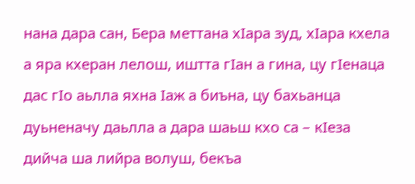нана дара сан, Бера меттана хӀара зуд, хӀара кхела а яра кхеран лелош, иштта гӀан а гина, цу гӀенаца дас гӀо аьлла яхна Ӏаж а биъна, цу бахьанца дуьненачу даьлла а дара шаьш кхо са – кӀеза дийча ша лийра волуш, бекъа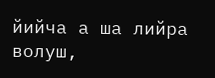йийча а ша лийра волуш,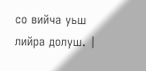со вийча уьш лийра долуш. |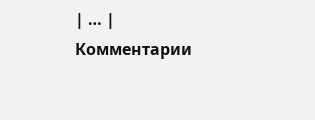| … |
Комментарии